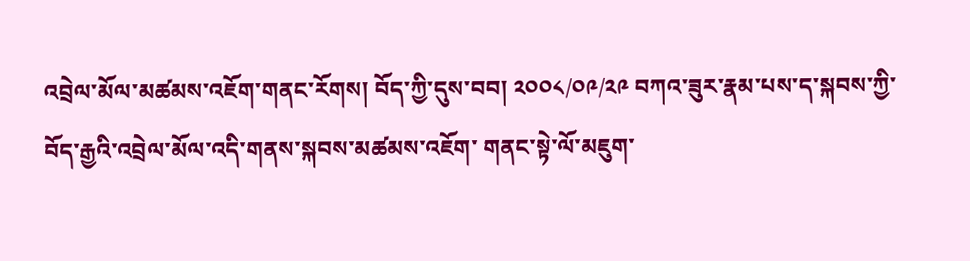འབྲེལ་མོལ་མཚམས་འཇོག་གནང་རོགས། བོད་ཀྱི་དུས་བབ། ༢༠༠༨/༠༩/༢༩ བཀའ་ཟུར་རྣམ་པས་ད་སྐབས་ཀྱི་བོད་རྒྱའི་འབྲེལ་མོལ་འདི་གནས་སྐབས་མཚམས་འཇོག་ གནང་སྟེ་ལོ་མཇུག་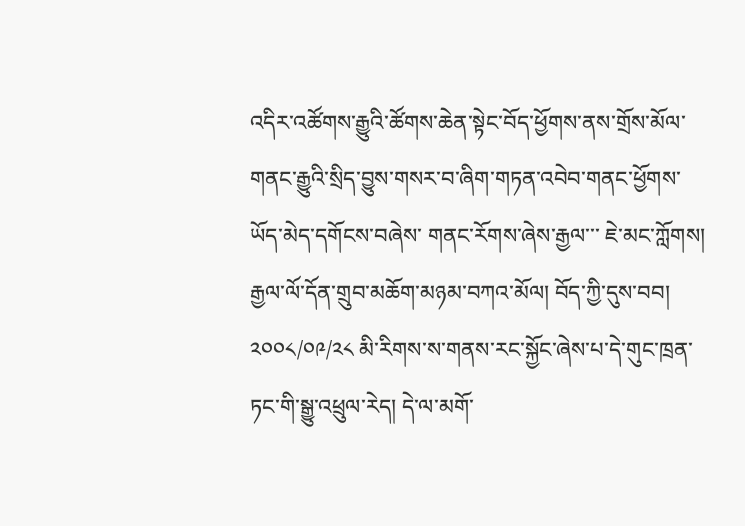འདིར་འཚོགས་རྒྱུའི་ཚོགས་ཆེན་སྟེང་བོད་ཕྱོགས་ནས་གྲོས་མོལ་ གནང་རྒྱུའི་སྲིད་བྱུས་གསར་བ་ཞིག་གཏན་འབེབ་གནང་ཕྱོགས་ཡོད་མེད་དགོངས་བཞེས་ གནང་རོགས་ཞེས་རྒྱལ་་་ ཇེ་མང་ཀློགས།
རྒྱལ་ལོ་དོན་གྲུབ་མཆོག་མཉམ་བཀའ་མོལ། བོད་ཀྱི་དུས་བབ། ༢༠༠༨/༠༩/༢༨ མི་རིགས་ས་གནས་རང་སྐྱོང་ཞེས་པ་དེ་གུང་ཁྲན་ཏང་གི་སྒྱུ་འཕྲུལ་རེད། དེ་ལ་མགོ་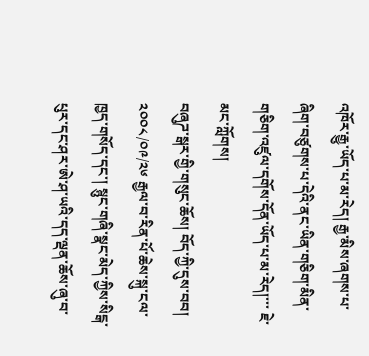འཁོར་རྒྱུ་ཡོད་པ་མ་རེད། རྒྱ་མིས་ཞགས་པ་ཞིག་བཙུགས་པ་དེའི་ནང་ཡིན་གཅིག་མིན་གཅིག་འཛུལ་དགོས་དོན་ཡོད་པ་མ་རེད།་་་ ཇེ་མང་ཀློགས།
བཞུཌ་སྒར་གྱི་གསུང་ཆོས། བོད་ཀྱི་དུས་བབ། ༢༠༠༨/༠༩/༢༦ རྒྱལ་བ་རིན་པོ་ཆེས་སྐུ་ངལ་ཁྱད་གསོད་དང་། སྙུང་གཞི་སྣང་མེད་ཀྱིས་སིངྒ་པུར་དང་ཤར་ཨེ་ཤ་ཡའི་དད་ལྡན་ཆོས་ཞུ་བ་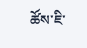ཚོས་ཇི་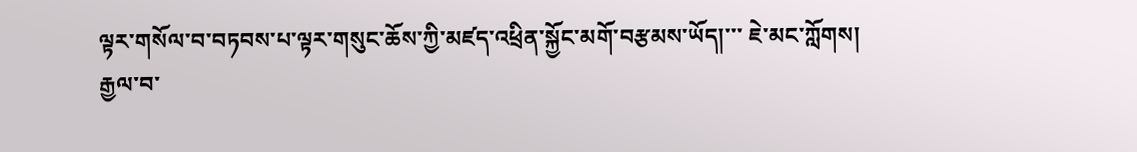ལྟར་གསོལ་བ་བཏབས་པ་ལྟར་གསུང་ཆོས་ཀྱི་མཛད་འཕྲིན་སྐྱོང་མགོ་བརྩམས་ཡོད།་་་ ཇེ་མང་ཀློགས།
རྒྱལ་བ་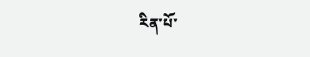རིན་པོ་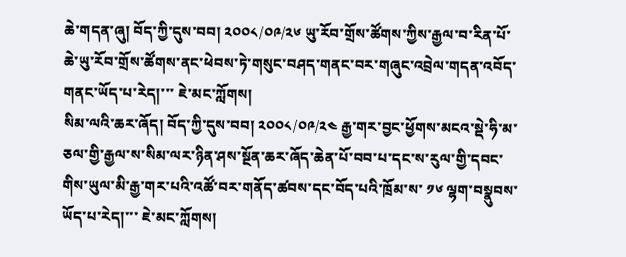ཆེ་གདན་ཞུ། བོད་ཀྱི་དུས་བབ། ༢༠༠༨/༠༩/༢༦ ཡུ་རོབ་གྲོས་ཚོགས་ཀྱིས་རྒྱལ་བ་རིན་པོ་ཆེ་ཡུ་རོབ་གྲོས་ཚོགས་ནང་ཕེབས་ཏེ་གསུང་བཤད་གནང་བར་གཞུང་འབྲེལ་གདན་འབོད་གནང་ཡོད་པ་རེད།་་་ ཇེ་མང་ཀློགས།
སིམ་ལའི་ཆར་ཞོད། བོད་ཀྱི་དུས་བབ། ༢༠༠༨/༠༩/༢༤ རྒྱ་གར་བྱང་ཕྱོགས་མངའ་སྡེ་ཧི་མ་ཅལ་གྱི་རྒྱལ་ས་སིམ་ལར་ཉིན་ཤས་སྔོན་ཆར་ཞོད་ཆེན་པོ་བབ་པ་དང་ས་རུལ་གྱི་དབང་གིས་ཡུལ་མི་རྒྱ་གར་པའི་འཚོ་བར་གནོད་ཚབས་དང་བོད་པའི་ཁྲོམ་ས་ ༡༦ ལྷག་བསྣུབས་ཡོད་པ་རེད།་་་ ཇེ་མང་ཀློགས།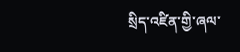སྲིད་འཛིན་གྱི་ཞལ་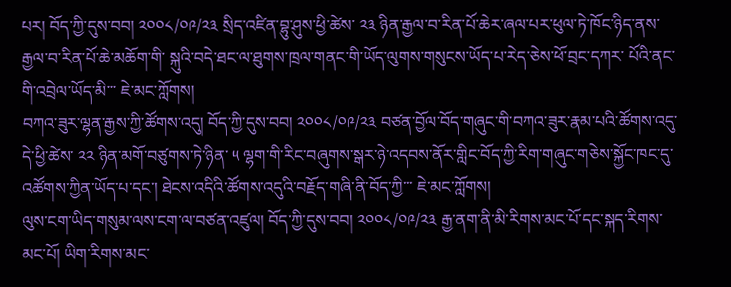པར། བོད་ཀྱི་དུས་བབ། ༢༠༠༨/༠༩/༢༣ སྲིད་འཛིན་བྷུ་ཤུས་ཕྱི་ཚེས་ ༢༣ ཉིན་རྒྱལ་བ་རིན་པོ་ཆེར་ཞལ་པར་ཕུལ་ཏེ་ཁོང་ཉིད་ནས་རྒྱལ་བ་རིན་པོ་ཆེ་མཆོག་གི་ སྐུའི་བདེ་ཐང་ལ་ཐུགས་ཁྲལ་གནང་གི་ཡོད་ལུགས་གསུངས་ཡོད་པ་རེད་ཅེས་ཕོ་བྲང་དཀར་ པོའི་ནང་གི་འབྲེལ་ཡོད་མི་་་ ཇེ་མང་ཀློགས།
བཀའ་ཟུར་ལྷན་རྒྱས་ཀྱི་ཚོགས་འདུ། བོད་ཀྱི་དུས་བབ། ༢༠༠༨/༠༩/༢༣ བཙན་བྱོལ་བོད་གཞུང་གི་བཀའ་ཟུར་རྣམ་པའི་ཚོགས་འདུ་དེ་ཕྱི་ཚེས་ ༢༢ ཉིན་མགོ་བཙུགས་ཏེ་ཉིན་ ༥ ལྷག་གི་རིང་བཞུགས་སྒར་ཉེ་འདབས་ནོར་གླིང་བོད་ཀྱི་རིག་གཞུང་གཅེས་སྐྱོང་ཁང་དུ་ འཚོགས་ཀྱིན་ཡོད་པ་དང་། ཐེངས་འདིའི་ཚོགས་འདུའི་བརྗོད་གཞི་ནི་བོད་ཀྱི་་་ ཇེ་མང་ཀློགས།
ལུས་ངག་ཡིད་གསུམ་ལས་ངག་ལ་བཙན་འཛུལ། བོད་ཀྱི་དུས་བབ། ༢༠༠༨/༠༩/༢༣ རྒྱ་ནག་ནི་མི་རིགས་མང་པོ་དང་སྐད་རིགས་མང་པོ། ཡིག་རིགས་མང་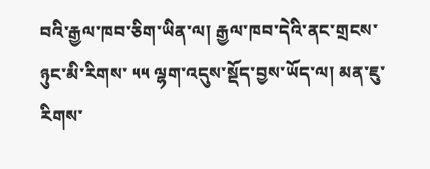བའི་རྒྱལ་ཁབ་ཅིག་ཡིན་ལ། རྒྱལ་ཁབ་དེའི་ནང་གྲངས་ཉུང་མི་རིགས་ ༥༥ ལྷག་འདུས་སྡོད་བྱས་ཡོད་ལ། མན་ཇུ་རིགས་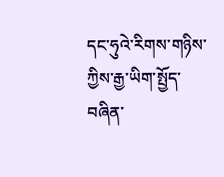དང་ཧུའེ་རིགས་གཉིས་ཀྱིས་རྒྱ་ཡིག་སྤྱོད་བཞིན་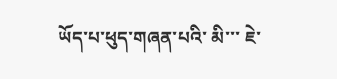ཡོད་པ་ཕུད་གཞན་པའི་ མི་་་ ཇེ་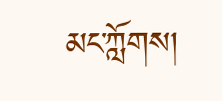མང་ཀློགས།